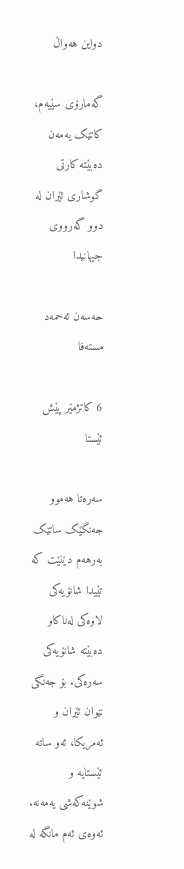دواین هەواڵ

گەمارۆی سێیەم، کاتێک یەمەن دەبێتە کارتی گوشاری ئێران لە دوو گەرووی جیهانیدا

حەسەن ئەحمەد مستەفا

6 کاتژمێر پێش ئێستا

سەرەتا هەموو جەنگێک ساتێک بەرهەم دێنێت کە تێیدا شانۆیەکی لاوەکی لەناکاو دەبێتە شانۆیەکی سەرەکی. بۆ جەنگی نێوان ئێران و ئەمریکا، ئەو ساتە ئێستایە و شوێنەکەشی یەمەنە. ئەوەی ئەم مانگە لە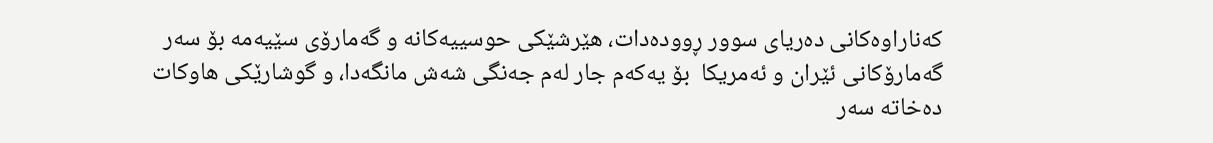کەناراوەکانی دەریای سوور ڕوودەدات، هێرشێکی حوسییەکانە و گەمارۆی سێیەمە بۆ سەر گەمارۆکانی ئێران و ئەمریکا  بۆ یەکەم جار لەم جەنگی شەش مانگەدا، و گوشارێکی هاوکات دەخاتە سەر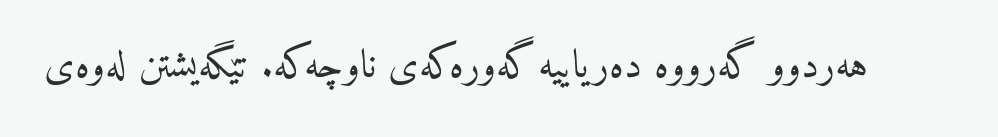هەردوو گەرووە دەریاییە گەورەکەی ناوچەکە. تێگەیشتن لەوەی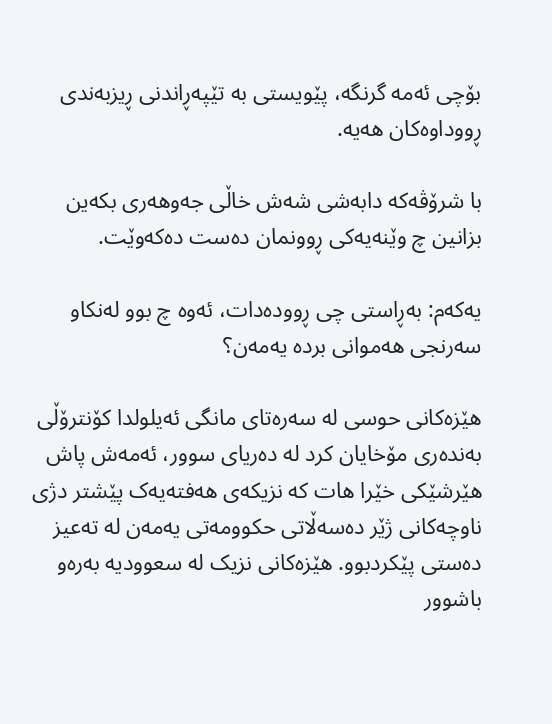بۆچی ئەمە گرنگە، پێویستی بە تێپەڕاندنی ڕیزبەندی ڕووداوەکان هەیە.

با شرۆڤەکە دابەشی شەش خاڵی جەوهەری بکەین بزانین چ وێنەیەکی ڕوونمان دەست دەکەوێت.

یەکەم: بەڕاستی چی ڕوودەدات، ئەوە چ بوو لەنکاو سەرنجی هەموانی بردە یەمەن؟

هێزەکانی حوسی لە سەرەتای مانگی ئەیلولدا کۆنترۆڵی بەندەری مۆخایان کرد لە دەریای سوور، ئەمەش پاش هێرشێکی خێرا هات کە نزیکەی هەفتەیەک پێشتر دژی ناوچەکانی ژێر دەسەڵاتی حکوومەتی یەمەن لە تەعیز دەستی پێکردبوو. هێزەکانی نزیک لە سعوودیە بەرەو باشوور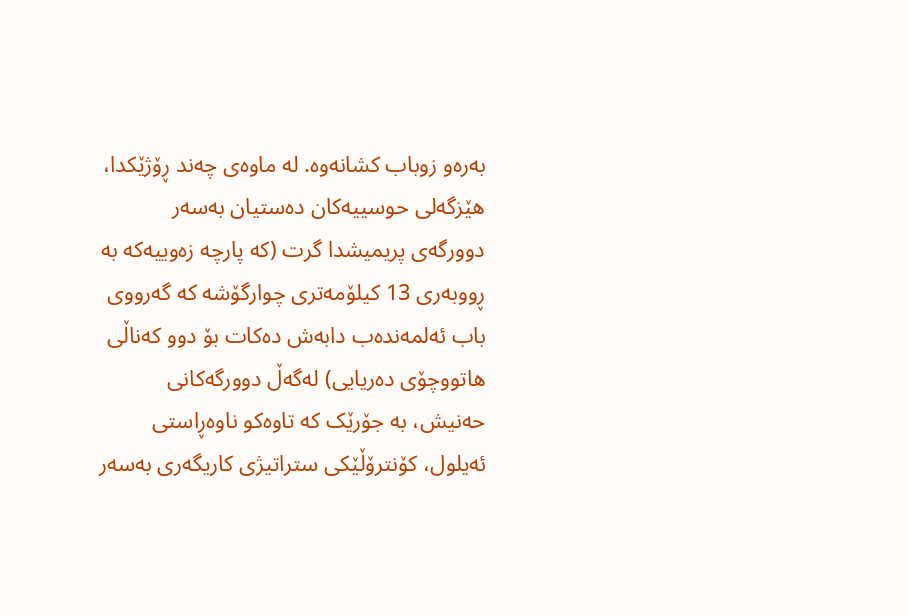بەرەو زوباب کشانەوە. لە ماوەی چەند ڕۆژێکدا، هێزگەلی حوسییەکان دەستیان بەسەر دوورگەی پریمیشدا گرت (کە پارچە زەوییەکە بە ڕووبەری 13 کیلۆمەتری چوارگۆشە کە گەرووی باب ئەلمەندەب دابەش دەکات بۆ دوو کەناڵی هاتووچۆی دەریایی) لەگەڵ دوورگەکانی حەنیش، بە جۆرێک کە تاوەکو ناوەڕاستی ئەیلول، کۆنترۆڵێکی ستراتیژی کاریگەری بەسەر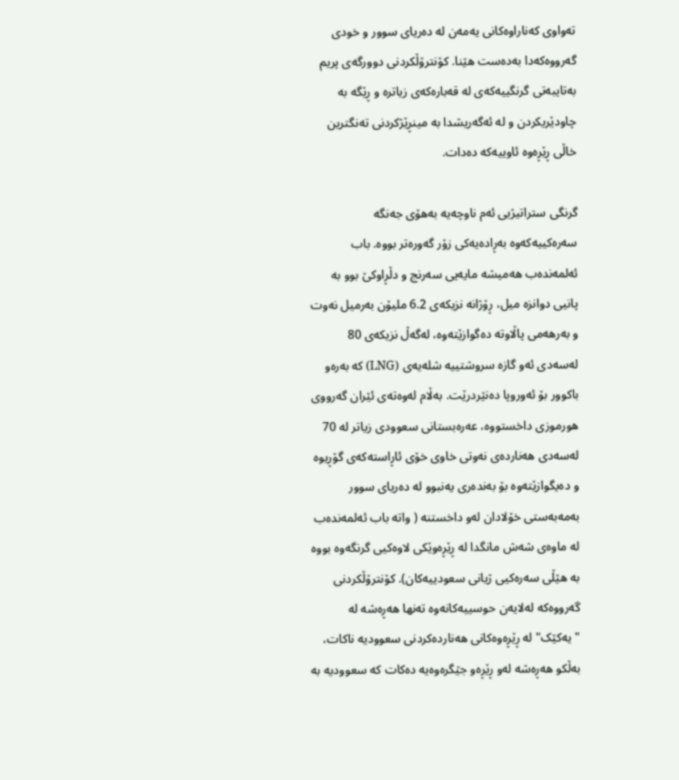تەواوی کەناراوەکانی یەمەن لە دەریای سوور و خودی گەرووەکەدا بەدەست هێنا. کۆنترۆڵکردنی دوورگەی پریم بەتایبەتی گرنگییەکەی لە قەبارەکەی زیاترە و ڕێگە بە چاودێریکردن و لە ئەگەریشدا بە مینڕێژکردنی تەنگترین خاڵی ڕێڕەوە ئاوییەکە دەدات.

گرنگی ستراتیژیی ئەم ناوچەیە بەهۆی جەنگە سەرەکییەکەوە بەڕادەیەکی زۆر گەورەتر بووە. باب ئەلمەندەب هەمیشە مایەیی سەرنج و دڵڕاوکێ بوو بە پانیی دوانزە میل، ڕۆژانە نزیکەی 6.2 ملیۆن بەرمیل نەوت و بەرهەمی پاڵاوتە دەگوازێتەوە، لەگەڵ نزیکەی 80 لەسەدی ئەو گازە سروشتییە شلەیەی (LNG) کە بەرەو باکوور بۆ ئەوروپا دەنێردرێت. بەڵام لەوەتەی ئێران گەرووی هورموزی داخستووە، عەرەبستانی سعوودی زیاتر لە 70 لەسەدی هەناردەی نەوتی خاوی خۆی ئاڕاستەکەی گۆڕیوە و دەیگوازێتەوە بۆ بەندەری یەنبوو لە دەریای سوور بەمەبەستی خۆلادان لەو داخستنە ( واتە باب ئەلمەندەب لە ماوەی شەش مانگدا لە ڕێڕەوێکی لاوەکیی گرنگەوە بووە بە هێڵی سەرەکیی ژیانی سعودییەکان). کۆنترۆڵکردنی گەرووەکە لەلایەن حوسییەکانەوە تەنها هەڕەشە لە "یەکێک" لە ڕێڕەوەکانی هەناردەکردنی سعوودیە ناکات، بەڵکو هەڕەشە لەو ڕێڕەو جێگرەوەیە دەکات کە سعوودیە بە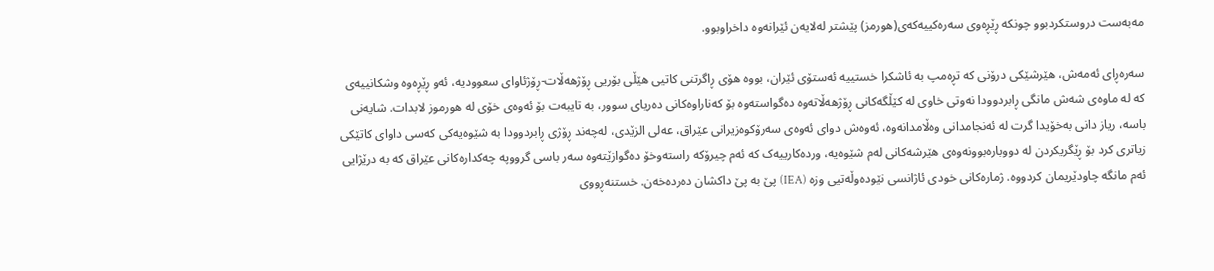مەبەست دروستکردبوو چونکە ڕێڕەوی سەرەکییەکەی(هورمز) پێشتر لەلایەن ئێرانەوە داخراوبوو.

سەرەڕای ئەمەش، هێرشێکی درۆنی کە تڕەمپ بە ئاشکرا خستییە ئەستۆی ئێران، بووە هۆی ڕاگرتنی کاتیی هێڵی بۆریی ڕۆژهەڵات-ڕۆژئاوای سعوودیە، ئەو ڕێڕەوە وشکانییەی کە لە ماوەی شەش مانگی ڕابردوودا نەوتی خاوی لە کێڵگەکانی ڕۆژهەڵاتەوە دەگواستەوە بۆ کەناراوەکانی دەریای سوور، بە تایبەت بۆ ئەوەی خۆی لە هورموز لابدات. شایەنی باسە، ریاز دانی بەخۆیدا گرت لە ئەنجامدانی وەڵامدانەوە، ئەوەش دوای ئەوەی سەرۆکوەزیرانی عێراق، عەلی الزێدی، لەچەند ڕۆژی ڕابردوودا بە شێوەیەکی کەسی داوای کاتێکی زیاتری کرد بۆ ڕێگریکردن لە دووبارەبوونەوەی هێرشەکانی لەم شێوەیە، وردەکارییەک کە ئەم چیرۆکە راستەوخۆ دەگوازێتەوە سەر باسی گرووپە چەکدارەکانی عێراق کە بە درێژایی ئەم مانگە چاودێریمان کردووە. ژمارەکانی خودی ئاژانسی نێودەوڵەتیی وزە (IEA) پێ بە پێ داکشان دەردەخەن. خستنەڕووی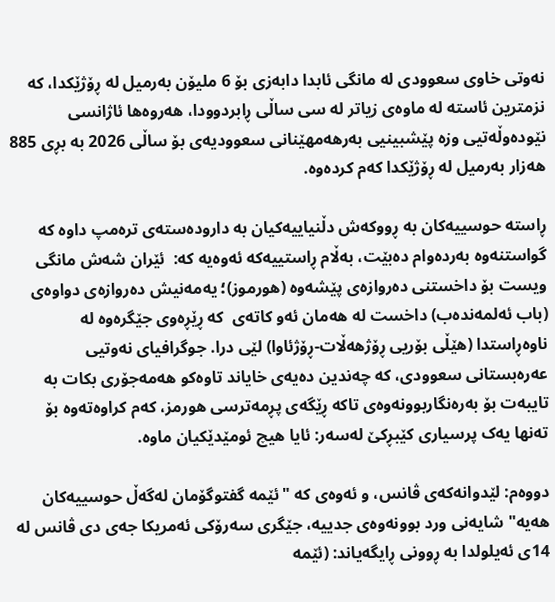نەوتی خاوی سعوودی لە مانگی ئابدا دابەزی بۆ 6 ملیۆن بەرمیل لە ڕۆژێکدا، کە نزمترین ئاستە لە ماوەی زیاتر لە سی ساڵی ڕابردوودا، هەروەها ئاژانسی نێودەوڵەتیی وزە پێشبینیی بەرهەمهێنانی سعوودیەی بۆ ساڵی 2026 بە بڕی 885 هەزار بەرمیل لە ڕۆژێکدا کەم کردەوە.

ڕاستە حوسییەکان بە ڕووکەش دڵنیاییەکیان بە دارودەستەی ترەمپ داوە کە گواستنەوە بەردەوام دەبێت، بەڵام ڕاستییەکە ئەوەیە کە:  ئێران شەش مانگی ویست بۆ داخستنی دەروازەی پێشەوە (هورموز)؛ یەمەنیش دەروازەی دواوەی (باب ئەلمەندەب) داخست لە هەمان ئەو کاتەی  کە ڕێڕەوی جێگرەوە لە ناوەڕاستدا (هێڵی بۆریی ڕۆژهەڵات-ڕۆژئاوا) لێی درا. جوگرافیای نەوتیی عەرەبستانی سعوودی، کە چەندین دەیەی خایاند تاوەکو هەمەجۆری بکات بە تایبەت بۆ بەرەنگاربوونەوەی تاکە ڕێگەی پڕمەترسی هورمز، کەم کراوەتەوە بۆ تەنها یەک پرسیاری کێبڕکێ لەسەر: ئایا هیچ ئومێدێکیان ماوە.

دووەم: لێدوانەکەی ڤانس، و ئەوەی کە "ئێمە گفتوگۆمان لەگەڵ حوسییەکان هەیە" شایەنی ورد بوونەوەی جدییە، جێگری سەرۆکی ئەمریکا جەی دی ڤانس لە 14ی ئەیلولدا بە ڕوونی ڕایگەیاند: (ئێمە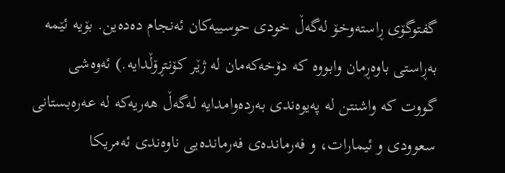گفتوگۆی ڕاستەوخۆ لەگەڵ خودی حوسییەکان ئەنجام دەدەین. بۆیە ئێمە بەڕاستی باوەڕمان وابووە کە دۆخەکەمان لە ژێر کۆنتڕۆڵدایە.) ئەوەشی گووت کە واشنتن لە پەیوەندی بەردەوامدایە لەگەڵ هەریەکە لە عەرەبستانی سعوودی و ئیمارات، و فەرماندەی فەرماندەیی ناوەندی ئەمریکا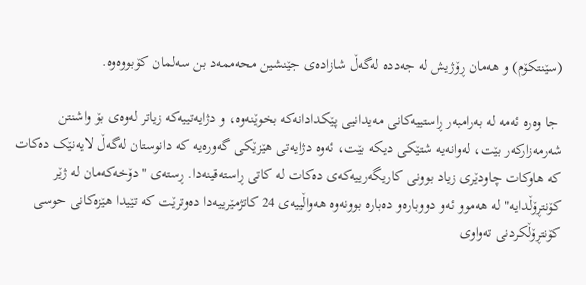(سێنتکۆم) و هەمان ڕۆژیش لە جەددە لەگەڵ شازادەی جێنشین محەممەد بن سەلمان کۆبووەوە.

 جا وەرە ئەمە لە بەرامبەر ڕاستییەکانی مەیدانیی پێکدادانەکە بخوێنەوە، و دژایەتییەکە زیاتر لەوەی بۆ واشنتن شەرمەزارکەر بێت، لەوانەیە شتێکی دیکە بێت، ئەوە دژایەتی هێزێکی گەورەیە کە دانوستان لەگەڵ لایەنێک دەکات کە هاوکات چاودێری زیاد بوونی کاریگەرییەکەی دەکات لە کاتی ڕاستەقینەدا. ڕستەی "دۆخەکەمان لە ژێر کۆنتڕۆڵدایە" لە هەموو ئەو دووبارەو دەبارە بوونەوە هەواڵییەی 24 کاتژمێرییەدا دەوترێت کە تێیدا هێزەکانی حوسی کۆنتڕۆڵکردنی تەواوی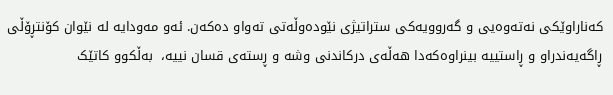کەناراوێکی نەتەوەیی و گەروویەکی ستراتیژی نێودەوڵەتی تەواو دەکەن. ئەو مەودایە لە نێوان کۆنتڕۆڵی ڕاگەیەندراو و ڕاستییە بینراوەکەدا هەڵەی درکاندنی وشە و ڕستەی قسان نییە،  بەڵکوو کاتێک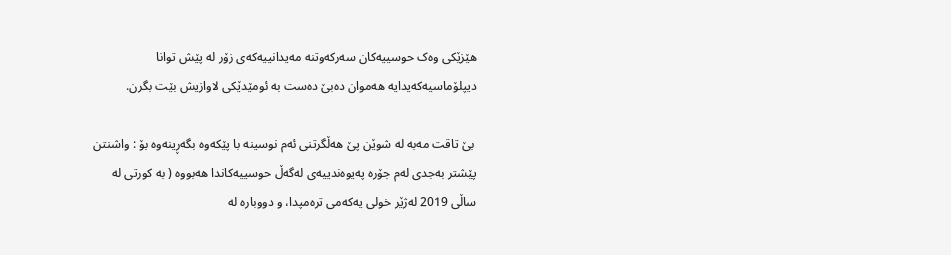هێزێکی وەک حوسییەکان سەرکەوتنە مەیدانییەکەی زۆر لە پێش توانا دیپلۆماسیەکەیدایە هەموان دەبێ دەست بە ئومێدێکی لاوازیش بێت بگرن.

 بێ تاقت مەبە لە شوێن پێ هەڵگرتنی ئەم نوسینە با پێکەوە بگەڕینەوە بۆ : واشنتن پێشتر بەجدی لەم جۆرە پەیوەندییەی لەگەڵ حوسییەکاندا هەبووە ( بە کورتی لە ساڵی 2019 لەژێر خولی یەکەمی ترەمپدا، و دووبارە لە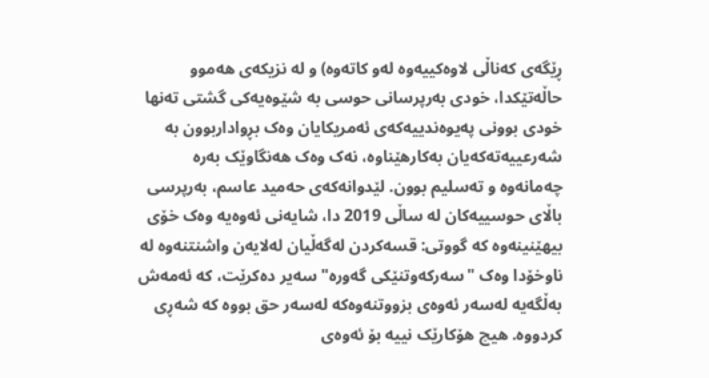ڕێگەی کەناڵی لاوەکییەوە لەو کاتەوە) و لە نزیکەی هەموو حاڵەتێکدا، خودی بەرپرسانی حوسی بە شێوەیەکی گشتی تەنها خودی بوونی پەیوەندییەکەی ئەمریکایان وەک بڕواداربوون بە شەرعییەتەکەیان بەکارهێناوە، نەک وەک هەنگاوێک بەرە چەمانەوە و تەسلیم بوون. لێدوانەکەی حەمید عاسم، بەرپرسی باڵای حوسییەکان لە ساڵی 2019 دا، شایەنی ئەوەیە وەک خۆی بیهێنینەوە کە گووتی: قسەکردن لەگەڵیان لەلایەن واشنتنەوە لە ناوخۆدا وەک "سەرکەوتنێکی گەورە" سەیر دەکرێت، کە ئەمەش بەڵگەیە لەسەر ئەوەی بزووتنەوەکە لەسەر حق بووە کە شەڕی کردووە. هیچ هۆکارێک نییە بۆ ئەوەی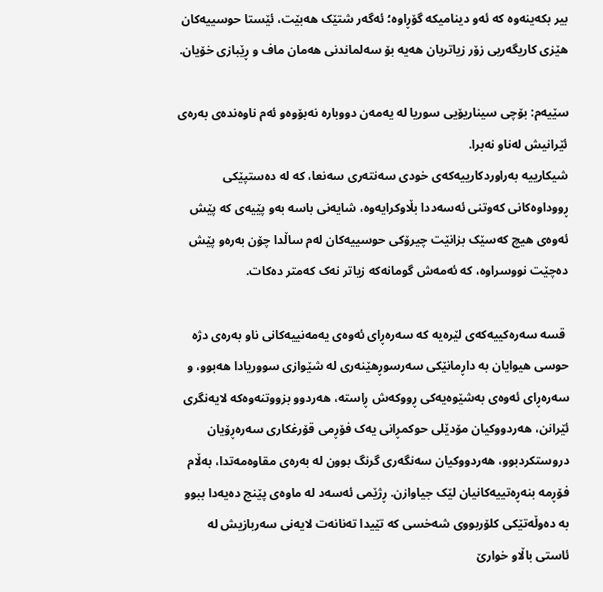بیر بکەینەوە کە ئەو دینامیکە گۆڕاوە؛ ئەگەر شتێک هەبێت، ئێستا حوسییەکان هێزی کاریگەریی زۆر زیاتریان هەیە بۆ سەلماندنی هەمان ماف و ڕێبازی خۆیان.

سێیەم: بۆچی سیناریۆیی سوریا لە یەمەن دووبارە نەبۆوەو ئەم ناوەندەی بەرەی ئێرانیش لەناو نەبرا.
شیکارییە بەراوردکارییەکەی خودی سەنتەری سەنعا، کە لە دەستپێکی ڕووداوەکانی کەوتنی ئەسەددا بڵاوکرایەوە، شایەنی باسە بەو پێیەی کە پێش ئەوەی هیچ کەسێک بزانێت چیرۆکی حوسییەکان لەم ساڵدا چۆن بەرەو پێش دەچێت نووسراوە، کە ئەمەش گومانەکە زیاتر نەک کەمتر دەکات.

 قسە سەرەکییەکەی لێرەیە کە سەرەڕای ئەوەی یەمەنییەکانی ناو بەرەی دژە حوسی هیوایان بە داڕمانێکی سەرسوڕهێنەری لە شێوازی سووریادا هەبوو، و سەرەڕای ئەوەی بەشێوەیەکی ڕووکەش ڕاستە، هەردوو بزووتنەوەکە لایەنگری ئێرانن، هەردووکیان مۆدێلی حوکمڕانی یەک فۆڕمی قۆرغکاری سەرەڕۆیان دروستکردبوو، هەردووکیان سەنگەری گرنگ بوون لە بەرەی مقاوەمەتدا، بەڵام فۆڕمە بنەڕەتییەکانیان لێک جیاوازن. ڕژێمی ئەسەد لە ماوەی پێنج دەیەدا ببوو بە دەوڵەتێکی کلۆربووی شەخسی کە تێیدا تەنانەت لایەنی سەربازیش لە ئاستی باڵاو خوارێ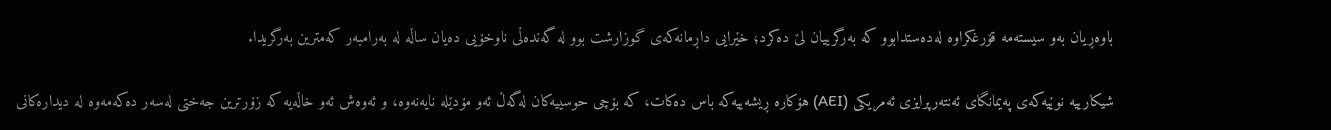باوەڕیان بەو سیستەمە قۆرغکراوە لەدەستدابوو کە بەرگرییان لێ دەکرد؛ خێرایی داڕمانەکەی گوزارشت بوو لە گەندەڵی ناوخۆیی دەیان ساڵە لە بەرامبەر کەمترین بەرگریدا.

شیکارییە نوێیەکەی پەیمانگای ئەنتەرپرایزی ئەمریکی (AEI) هۆکارە ڕیشەییەکە باس دەکات، کە بۆچی حوسییەکان لەگەڵ ئەو مۆدێلە نایەنەوە، و ئەوەش ئەو خاڵەیە کە زۆرترین جەختی لەسەر دەکەمەوە لە دیدارەکانی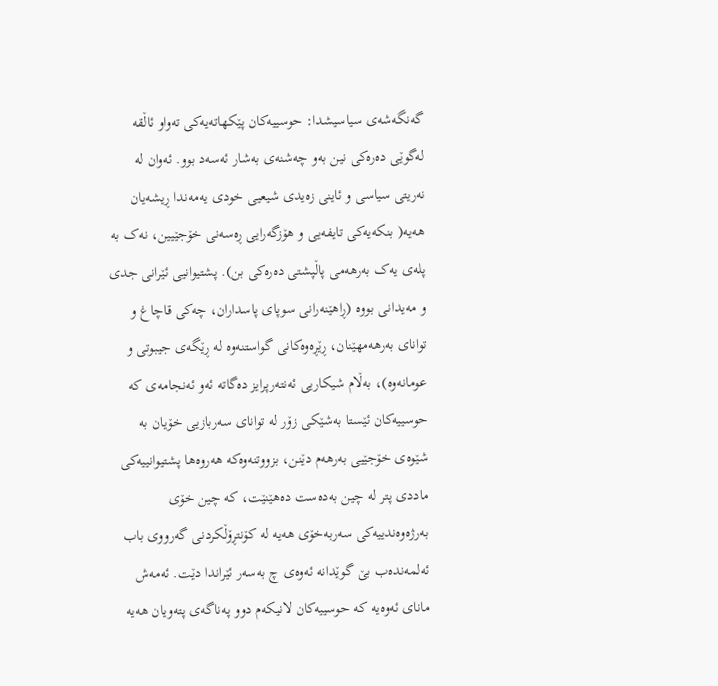گەنگەشەی سیاسیشدا: حوسییەکان پێکهاتەیەکی تەواو ئاڵقە لەگوێی دەرەکی نین بەو چەشنەی بەشار ئەسەد بوو. ئەوان لە نەریتی سیاسی و ئاینی زەیدی شیعیی خودی یەمەندا ڕیشەیان هەیە( بنکەیەکی تایفەیی و هۆزگەرایی ڕەسەنی خۆجێیین، نەک بە پلەی یەک بەرهەمی پاڵپشتی دەرەکی بن). پشتیوانیی ئێرانی جدی و مەیدانی بووە (ڕاهێنەرانی سوپای پاسداران، چەکی قاچاغ و توانای بەرهەمهێنان، ڕێڕەوەکانی گواستنەوە لە ڕێگەی جیبوتی و عومانەوە)، بەڵام شیکاریی ئەنتەرپرایز دەگاتە ئەو ئەنجامەی کە حوسییەکان ئێستا بەشێکی زۆر لە توانای سەربازیی خۆیان بە شێوەی خۆجێیی بەرهەم دێنن، بزووتنەوەکە هەروەها پشتیوانییەکی ماددی پتر لە چین بەدەست دەهێنێت، کە چین خۆی بەرژەوەندییەکی سەربەخۆی هەیە لە کۆنتڕۆڵکردنی گەرووی باب ئەلمەندەب بێ گوێدانە ئەوەی چ بەسەر ئێراندا دێت. ئەمەش مانای ئەوەیە کە حوسییەکان لانیکەم دوو پەناگەی پتەویان هەیە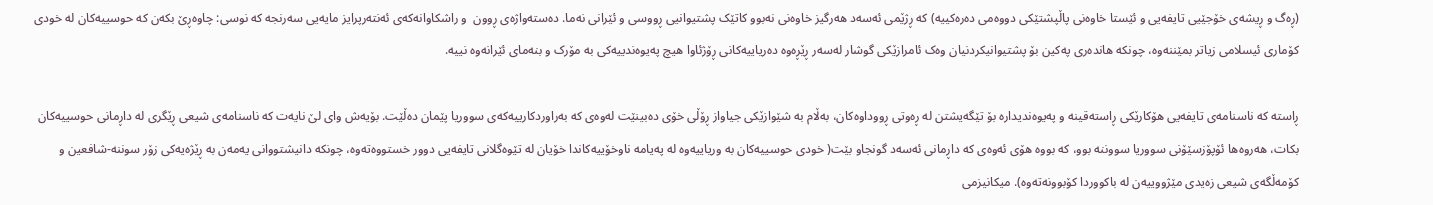(ڕەگ و ڕیشەی خۆجێیی تایفەیی و ئێستا خاوەنی پاڵپشتێکی دووەمی دەرەکییە) کە ڕژێمی ئەسەد هەرگیز خاوەنی نەبوو کاتێک پشتیوانیی ڕووسی و ئێرانی نەما. دەستەواژەی ڕوون  و راشکاوانەکەی ئەنتەرپرایز مایەیی سەرنجە کە نوسی: چاوەڕێ بکەن کە حوسییەکان لە خودی کۆماری ئیسلامی زیاتر بمێننەوە، چونکە هاندەری پەکین بۆ پشتیوانیکردنیان وەک ئامرازێکی گوشار لەسەر ڕێڕەوە دەریاییەکانی ڕۆژئاوا هیچ پەیوەندییەکی بە مۆرک و بنەمای ئێرانەوە نییە.

ڕاستە کە ناسنامەی تایفەیی هۆکارێکی ڕاستەقینە و پەیوەندیدارە بۆ تێگەیشتن لە ڕەوتی ڕووداوەکان، بەڵام بە شێوازێکی جیاواز ڕۆڵی خۆی دەبینێت لەوەی کە بەراوردکارییەکەی سووریا پێمان دەڵێت. بۆیەش وای لێ نایەت کە ناسنامەی شیعی ڕێگری لە داڕمانی حوسییەکان بکات، هەروەها ئۆپۆزسێۆنی سووریا سووننە بوو، کە بووە هۆی ئەوەی کە داڕمانی ئەسەد گونجاو بێت( خودی حوسییەکان بە وریاییەوە لە پەیامە ناوخۆییەکاندا خۆیان لە تێوەگلانی تایفەیی دوور خستووەتەوە، چونکە دانیشتووانی یەمەن بە ڕێژەیەکی زۆر سوننە-شافعین و کۆمەڵگەی شیعی زەیدی مێژووییەن لە باکووردا کۆبوونەتەوە). میکانیزمی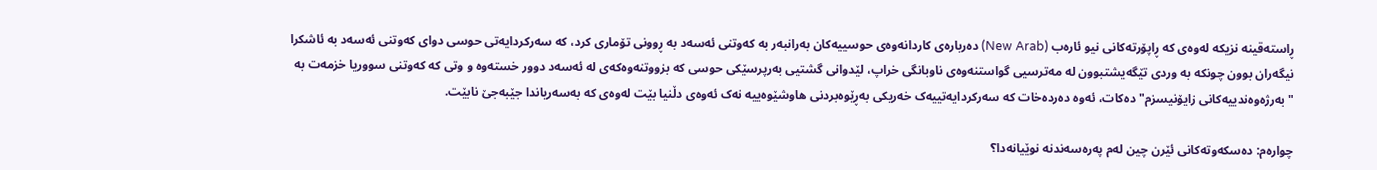ڕاستەقینە نزیکە لەوەی کە ڕاپۆرتەکانی نیو ئارەب (New Arab) دەربارەی کاردانەوەی حوسییەکان بەرانبەر بە کەوتنی ئەسەد بە ڕوونی تۆماری کرد، کە سەرکردایەتی حوسی دوای کەوتنی ئەسەد بە ئاشکرا نیگەران بوون چونکە بە وردی تێگەیشتبوون لە مەترسیی گواستنەوەی ناوبانگی خراپ، لێدوانی گشتیی بەرپرسێکی حوسی کە بزووتنەوەکەی لە ئەسەد دوور خستەوە و وتی کە کەوتنی سووریا خزمەت بە "بەرژەوەندییەکانی زایۆنیسزم" دەکات، ئەوە دەردەخات کە سەرکردایەتییەک خەریکی بەڕێوەبردنی هاوشێوەییە نەک ئەوەی دڵنیا بێت لەوەی کە بەسەریاندا جێبەجێ نابێت.

چوارەم: دەسکەوتەکانی ئێرن چین لەم پەرەسەندنە نوێیانەدا؟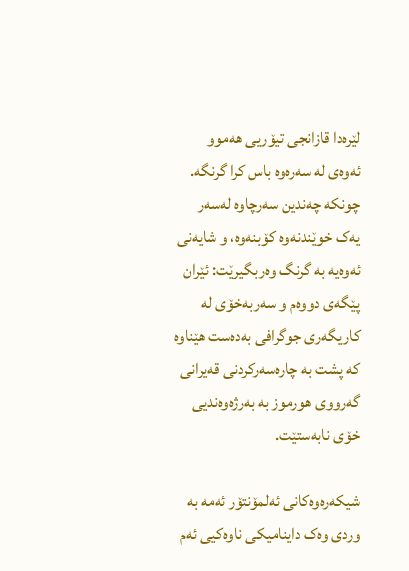لێرەدا قازانجی تیۆریی هەموو ئەوەی لە سەرەوە باس کرا گرنگە. چونکە چەندین سەرچاوە لەسەر یەک خوێندنەوە کۆبنەوە، و شایەنی ئەوەیە بە گرنگ وەربگیرێت: ئێران پێگەی دووەم و سەربەخۆی لە کاریگەری جوگرافی بەدەست هێناوە کە پشت بە چارەسەرکردنی قەیرانی گەرووی هورموز بە بەرژەوەندیی خۆی نابەستێت.

شیکەرەوەکانی ئەلمۆنتۆر ئەمە بە وردی وەک داینامیکی ناوەکیی ئەم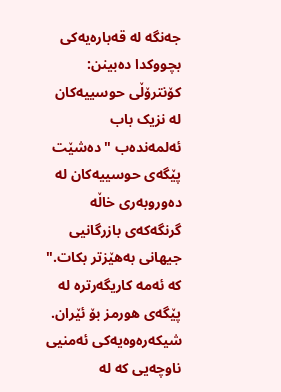جەنگە لە قەبارەیەکی بچووکدا دەبینن: کۆنترۆڵی حوسییەکان لە نزیک باب ئەلمەندەب " دەشێت پێگەی حوسییەکان لە دەوروبەری خاڵە گرنگەکەی بازرگانیی جیهانی بەهێزتر بکات." کە ئەمە کاریگەرترە لە پێگەی هورمز بۆ ئێران. شیکەرەوەیەکی ئەمنیی ناوچەیی کە لە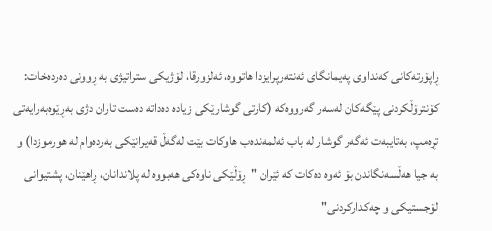ڕاپۆرتەکانی کەنداوی پەیمانگای ئەنتەرپرایزدا هاتووە، ئەلزورقا، لۆژیکی ستراتیژی بە ڕوونی دەردەخات: کۆنترۆڵکردنی پێگەکان لەسەر گەرووەکە (کارتی گوشارێکی زیادە دەداتە دەست تاران دژی بەڕێوەبەرایەتی تڕەمپ، بەتایبەت ئەگەر گوشار لە باب ئەلمەندەب هاوکات بێت لەگەڵ قەیرانێکی بەردەوام لە هورموزدا) و بە جیا هەڵسەنگاندن بۆ ئەوە دەکات کە ئێران "ڕۆڵێکی ناوەکی هەبووە لە پلاندانان، ڕاهێنان، پشتیوانی لۆجستیکی و چەکدارکردنی"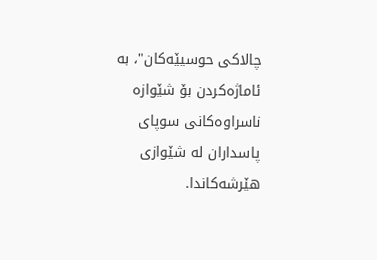چالاکی حوسیێەکان"، بە ئاماژەکردن بۆ شێوازە ناسراوەکانی سوپای پاسداران لە شێوازی هێرشەکاندا.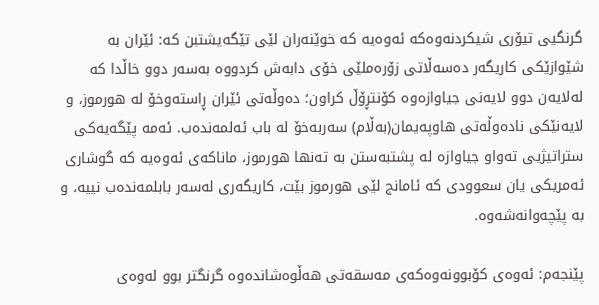گرنگیی تیۆری شیکردنەوەکە ئەوەیە کە خوێنەران لێی تێگەیشتبن کە: ئێران بە شێوازێکی کاریگەر دەسەڵاتی زۆرەملێی خۆی دابەش کردووە بەسەر دوو خاڵدا کە لەلایەن دوو لایەنی جیاوازەوە کۆنتڕۆڵ کراون؛ دەوڵەتی ئێران ڕاستەوخۆ لە هورموز، و لایەنێکی نادەوڵەتی هاوپەیمان(بەڵام) سەربەخۆ لە باب ئەلمەندەب. ئەمە پێگەیەکی ستراتیژیی تەواو جیاوازە لە پشتبەستن بە تەنها هورموز، ماناکەی ئەوەیە کە گوشاری ئەمریکی یان سعوودی کە ئامانج لێی هورموز بێت، کاریگەری لەسەر بابلمەندەب نییە، و بە پێچەوانەشەوە.

پێنجەم: ئەوەی کۆبوونەوەکەی مەسقەتی هەڵوەشاندەوە گرنگتر بوو لەوەی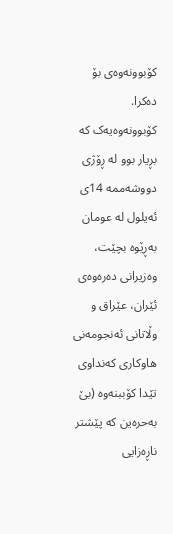کۆبوونەوەی بۆ دەکرا.
کۆبوونەوەیەک کە بڕیار بوو لە ڕۆژی دووشەممە 14ی ئەیلول لە عومان بەڕێوە بچێت، وەزیرانی دەرەوەی ئێران، عێراق و وڵاتانی ئەنجومەنی هاوکاری کەنداوی تێدا کۆببنەوە (بێ بەحرەین کە پێشتر ناڕەزایی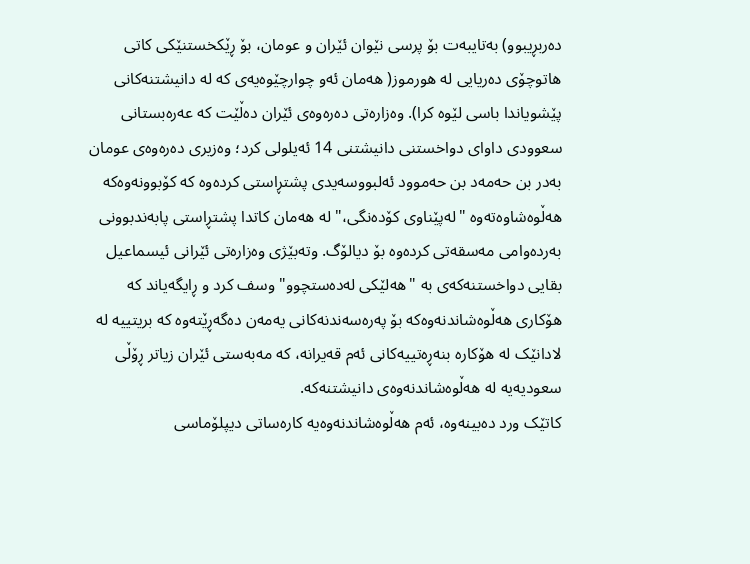دەربڕیبوو) بەتایبەت بۆ پرسی نێوان ئێران و عومان، بۆ ڕێکخستنێکی کاتی هاتوچۆی دەریایی لە هورموز( هەمان ئەو چوارچێوەیەی کە لە دانیشتنەکانی پێشویاندا باسی لێوە کرا). وەزارەتی دەرەوەی ئێران دەڵێت کە عەرەبستانی سعوودی داوای دواخستنی دانیشتنی 14 ئەیلولی کرد؛ وەزیری دەرەوەی عومان بەدر بن حەمەد بن حەموود ئەلبووسەیدی پشتڕاستی کردەوە کە کۆبوونەوەکە هەڵوەشاوەتەوە "لەپێناوی کۆدەنگی،"لە هەمان کاتدا پشتڕاستی پابەندبوونی بەردەوامی مەسقەتی کردەوە بۆ دیالۆگ. وتەبێژی وەزارەتی ئێرانی ئیسماعیل بقایی دواخستنەکەی بە "هەلێکی لەدەستچوو" وسف کرد و ڕایگەیاند کە هۆکاری هەڵوەشاندنەوەکە بۆ پەرەسەندنەکانی یەمەن دەگەڕێتەوە کە بریتییە لە لادانێک لە هۆکارە بنەڕەتییەکانی ئەم قەیرانە، کە مەبەستی ئێران زیاتر ڕۆڵی سعودیەیە لە هەڵوەشاندنەوەی دانیشتنەکە.
کاتێک ورد دەبینەوە، ئەم هەڵوەشاندنەوەیە کارەساتی دیپلۆماسی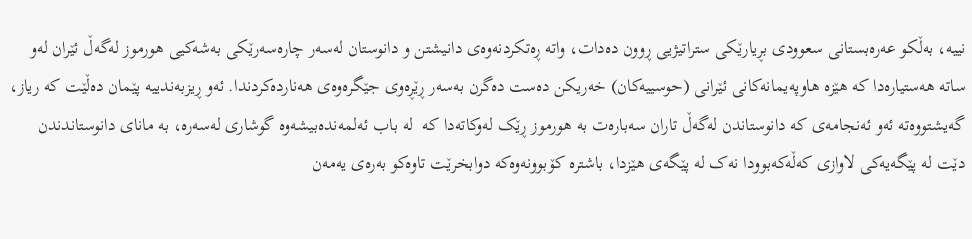نییە، بەڵکو عەرەبستانی سعوودی بڕیارێکی ستراتیژیی ڕوون دەدات، واتە ڕەتکردنەوەی دانیشتن و دانوستان لەسەر چارەسەرێکی بەشەکیی هورموز لەگەڵ ئێران لەو ساتە هەستیارەدا کە هێزە هاوپەیمانەکانی ئێرانی (حوسییەکان) خەریکن دەست دەگرن بەسەر ڕێڕەوی جێگرەوەی هەناردەکردندا. ئەو ڕیزبەندییە پێمان دەڵێت کە ریاز، گەیشتووەتە ئەو ئەنجامەی کە دانوستاندن لەگەڵ تاران سەبارەت بە هورموز ڕێک لەوکاتەدا کە  لە باب ئەلمەندەبیشەوە گوشاری لەسەرە، بە مانای دانوستاندندن دێت لە پێگەیەکی لاوازی کەڵەکەبوودا نەک لە پێگەی هێزدا، باشترە کۆبوونەوەکە دوابخرێت تاوەکو بەرەی یەمەن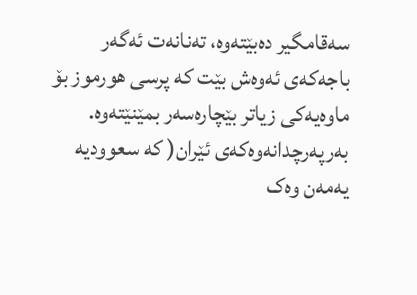سەقامگیر دەبێتەوە، تەنانەت ئەگەر باجەکەی ئەوەش بێت کە پرسی هورموز بۆ ماوەیەکی زیاتر بێچارەسەر بمێنێتەوە. بەرپەرچدانەوەکەی ئێران( کە سعوودیە یەمەن وەک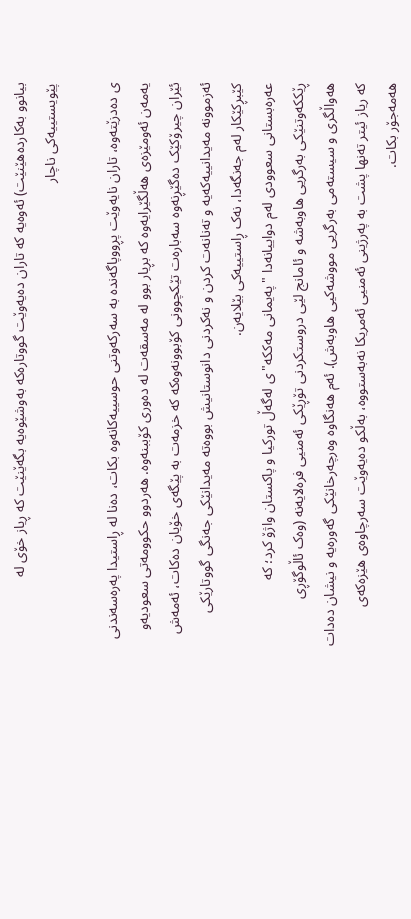بیانوو بەکاردەهێنێت) ئەوەیە کە تاران دەیەوێت گووتارەکە بەوشێوەیە بگەێنێت کە ڕیاز خۆی لە پێویستییەکی ناچار

ی دەدزێتەوە، تاران نایەوێت پڕووپاگەندە بە سەرکەوتنی حوسییەکانەوە بکات، دەنا لە ڕاستیدا پەرەسەندنی یەمەن ئەومێزەی هەڵگێرایەوە کە بڕیار بوو لە مەسقەت لە دەوری کۆببنەوە. هەردوو حکوومەتی سعودیەو ئێران چیرۆکێک دەگێڕنەوە سەبارەت تێکچوونی کۆبوونەوەکە کە خزمەت بە پێگەی خۆیان دەکات، ئەمەش ئەزموونه مەیدانییەکەیە و تەنانەت کردن و نەکردنی دانوستانیش بووەتە مەیدانێکی جەنگی گووتارێکی کێبڕکێکار لەم جەنگەدا، نەک ڕاستییەکی بێلایەن.
عەرەبستانی سعوودی لەم دواییانەدا "پەیمانی مەککە"ی لەگەڵ تورکیا و پاکستان واژۆ کرد؛ کە ڕێککەوتنێکی بەرگریی هاوبەشە و ئامانج لێی دروستکردنی تۆڕێکی ئەمنیی فرەلایەنە (وەک ئاڵوگۆڕی هەواڵگری و سیستەمی بەرگریی مووشەکیی هاوبەش). ئەم هەنگاوە وەرچەرخانێکی گەورەیە و نیشان دەدات کە ریاز ئیتر تەنها پشت بە پەرژینی ئەمنیی ئەمریکا نەبەستووە، بەڵکو دەیەوێت سەرچاوەی هێزەکەی هەمەجۆر بکات.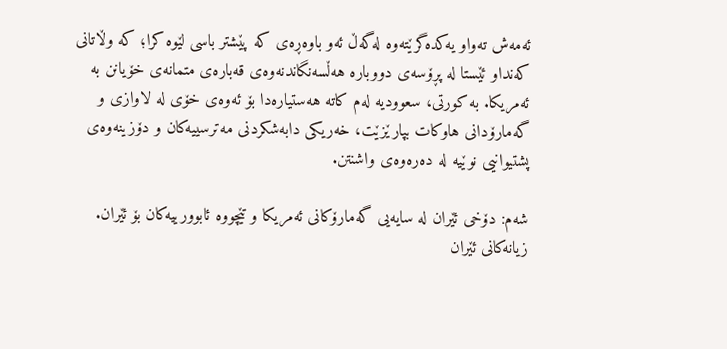ئەمەش تەواو یەکدەگرێتەوە لەگەڵ ئەو باوەڕەی کە پێشتر باسی لێوە کرا؛ کە وڵاتانی کەنداو ئێستا لە پڕۆسەی دووبارە هەڵسەنگاندنەوەی قەبارەی متمانەی خۆیانن بە ئەمریکا. بە کورتی، سعوودیە لەم کاتە هەستیارەدا بۆ ئەوەی خۆی لە لاوازی و گەمارۆدانی هاوکات بپارێزێت، خەریکی دابەشکردنی مەترسییەکان و دۆزینەوەی پشتیوانیی نوێیە لە دەرەوەی واشنتن.

شەم: دۆخی ئێران لە سایەیی گەمارۆکانی ئەمریکا و تێچووە ئابوورییەکان بۆ ئێران.
زیانەکانی ئێران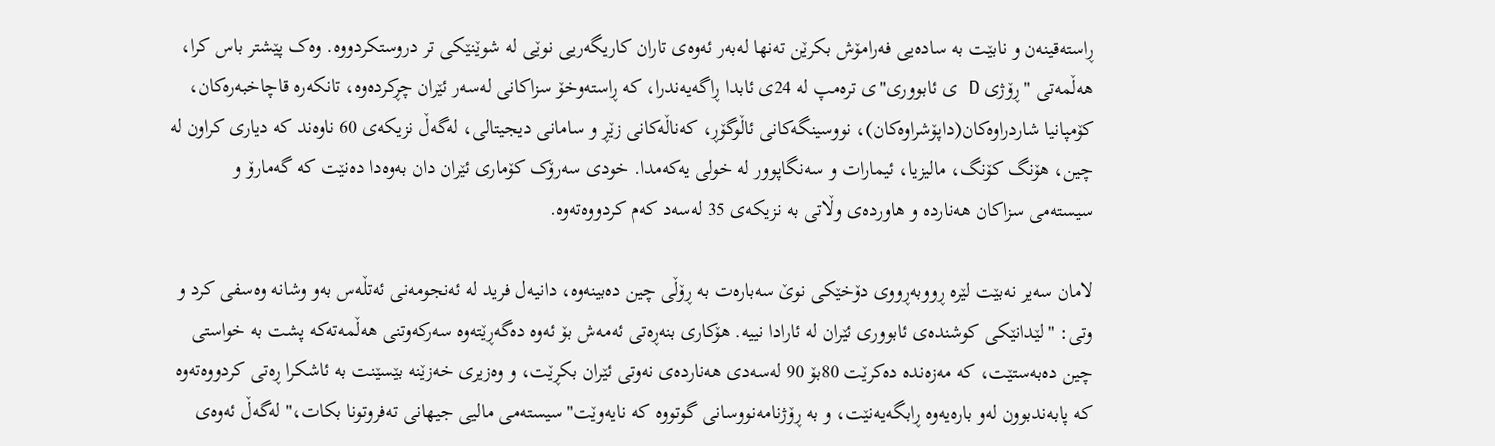ڕاستەقینەن و نابێت بە سادەیی فەرامۆش بکرێن تەنها لەبەر ئەوەی تاران کاریگەریی نوێی لە شوێنێکی تر دروستکردووە. وەک پێشتر باس کرا، هەڵمەتی "ڕۆژی D ی ئابووری"ی ترەمپ لە 24ی ئابدا ڕاگەیەندرا، کە ڕاستەوخۆ سزاکانی لەسەر ئێران چڕکردەوە، تانکەرە قاچاخبەرەکان، کۆمپانیا شاردراوەکان(داپۆشراوەکان)، نووسینگەکانی ئاڵوگۆڕ، کەناڵەکانی زێڕ و سامانی دیجیتالی، لەگەڵ نزیکەی 60 ناوەند کە دیاری کراون لە چین، هۆنگ کۆنگ، مالیزیا، ئیمارات و سەنگاپوور لە خولی یەکەمدا. خودی سەرۆک کۆماری ئێران دان بەوەدا دەنێت کە گەمارۆ و سیستەمی سزاکان هەناردە و هاوردەی وڵاتی بە نزیکەی 35 لەسەد کەم کردووەتەوە.

لامان سەیر نەبێت لێرە ڕووبەڕووی دۆخێکی نوێ سەبارەت بە ڕۆڵی چین دەبینەوە، دانیەل فرید لە ئەنجومەنی ئەتڵەس بەو وشانە وەسفی کرد و وتی: "لێدانێکی کوشندەی ئابووری ئێران لە ئارادا نییە. هۆکاری بنەڕەتی ئەمەش بۆ ئەوە دەگەڕێتەوە سەرکەوتنی هەڵمەتەکە پشت بە خواستی چین دەبەستێت، کە مەزەندە دەکرێت 80بۆ 90 لەسەدی هەناردەی نەوتی ئێران بکڕێت، و وەزیری خەزێنە بێسێنت بە ئاشکرا ڕەتی کردووەتەوە کە پابەندبوون لەو بارەیەوە ڕابگەیەنێت، و بە ڕۆژنامەنووسانی گوتووە کە نایەوێت"سیستەمی مالیی جیهانی تەفروتونا بکات،" لەگەڵ ئەوەی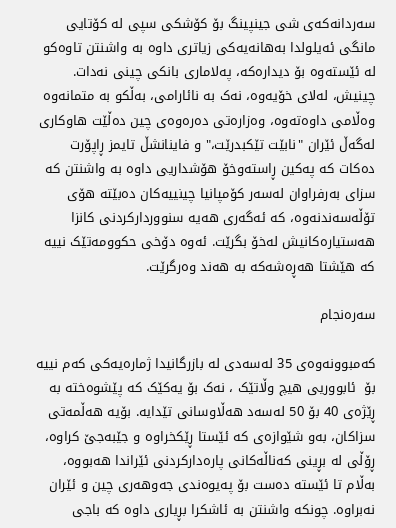سەردانەکەی شی جینپینگ بۆ کۆشکی سپی لە کۆتایی مانگی ئەیلولدا بەهانەیەکی زیاتری داوە بە واشنتن تاوەکو لە ئێستەوە بۆ دیدارەکە، په‌لاماری بانکی چینی نەدات. چینیش، لەلای خۆیەوە، نەک بە نائارامی، بەڵکو بە متمانەوە وەڵامی داوەتەوە، وەزارەتی دەرەوەی چین دەڵێت هاوکاری لەگەڵ ئێران "نابێت تێکبدرێت،" و فاینانشڵ تایمز ڕاپۆرت دەکات کە پەکین ڕاستەوخۆ هۆشداریی داوە بە واشنتن کە سزای بەرفراوان لەسەر کۆمپانیا چینییەکان دەبێتە هۆی تۆڵەسەندنەوە، کە ئەگەری هەیە سنووردارکردنی کانزا هەستیارەکانیش لەخۆ بگرێت. ئەوە دۆخی حکوومەتێک نییە کە هێشتا هەڕەشەکە بە هەند وەرگرێت.

سەرەنجام

کەمبوونەوەی 35 لەسەدی لە بازرگانیدا ژمارەیەکی کەم نییە بۆ  ئابووریی هیچ وڵاتێک ، نەک بۆ یەکێک کە پێشوەختە بە ڕێژەی 40 بۆ 50 لەسەد هەڵاوسانی تێدایە. بۆیە هەڵمەتی سزاکان، بەو شێوازەی کە ئێستا ڕێکخراوە و جێبەجێ کراوە، ڕۆڵی لە بڕینی کەناڵەکانی پارەدارکردنی ئێراندا هەبووە، بەڵام تا ئێستە دەست بۆ پەیوەندی جەوهەری چین و ئێران نەبراوە. چونکە واشنتن بە ئاشکرا بڕیاری داوە کە باجی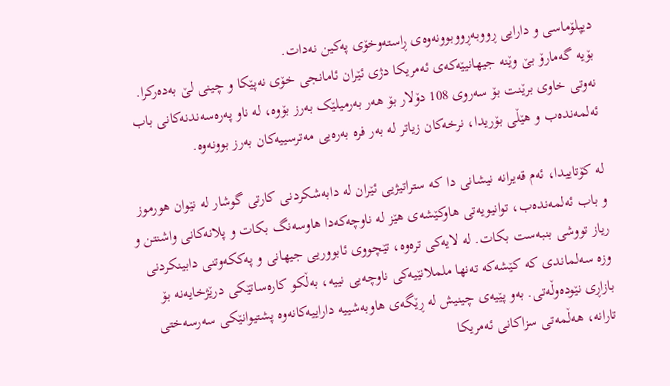دیپلۆماسی و دارایی ڕووبەڕووبوونەوەی ڕاستەوخۆی پەکین نەدات.
بۆیە گەمارۆ بێ وێنە جیهانیێەکەی ئەمریکا دژی ئێران ئامانجی خۆی نەپێکا و چینی لێ بەدەرکرا.
نەوتی خاوی برێنت بۆ سەروی 108 دۆلار بۆ هەر بەرمیلێک بەرز بۆوە، لە ناو پەرەسەندنەکانی باب ئەلمەندەب و هێڵی بۆریدا، نرخەکان زیاتر لە بەر فرە بەرەیی مەترسییەکان بەرز بوونەوە.

لە کۆتاییدا، ئەم قەیرانە نیشانی دا کە ستراتیژیی ئێران لە دابەشکردنی کارتی گوشار لە نێوان هورموز و باب ئەلمەندەب، توانیویەتی هاوکێشەی هێز لە ناوچەکەدا هاوسەنگ بکات و پلانەکانی واشنتن و ریاز تووشی بنبەست بکات. لە لایەکی ترەوە، تێچووی ئابووریی جیهانی و پەککەوتنی دابینکردنی وزە سەلماندی کە کێشەکە تەنها ململانێیەکی ناوچەیی نییە، بەڵکو کارەساتێکی درێژخایەنە بۆ بازاڕی نێودەوڵەتی. بەو پێیەی چینیش لە ڕێگەی هاوبەشییە داراییەکانەوە پشتیوانێکی سەرسەختی تارانە، هەڵمەتی سزاکانی ئەمریکا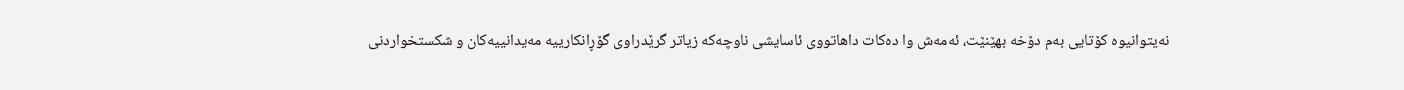نەیتوانیوە کۆتایی بەم دۆخە بهێنێت، ئەمەش وا دەکات داهاتووی ئاسایشی ناوچەکە زیاتر گرێدراوی گۆڕانکارییە مەیدانییەکان و شکستخواردنی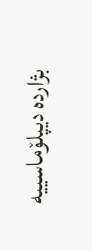بژاردە دیپلۆماسییە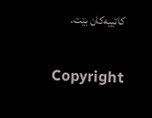کاتییەکان بێت.

Copyright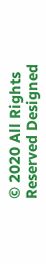© 2020 All Rights Reserved Designed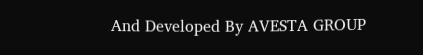And Developed By AVESTA GROUP